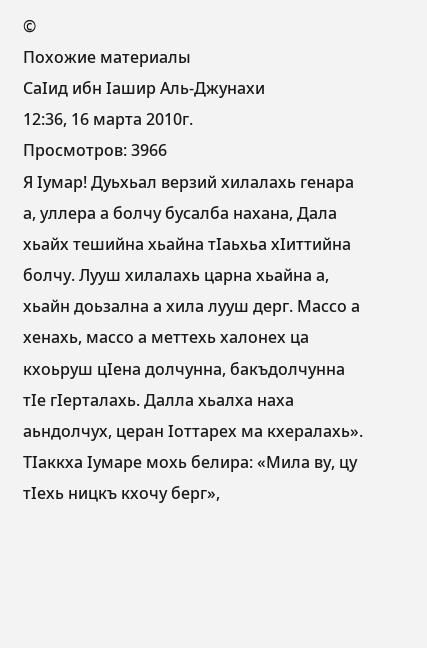©
Похожие материалы
СаIид ибн Iашир Аль-Джунахи
12:36, 16 марта 2010г.
Просмотров: 3966
Я Iумар! Дуьхьал верзий хилалахь генара а, уллера а болчу бусалба нахана, Дала хьайх тешийна хьайна тIаьхьа хIиттийна болчу. Лууш хилалахь царна хьайна а, хьайн доьзална а хила лууш дерг. Массо а хенахь, массо а меттехь халонех ца кхоьруш цIена долчунна, бакъдолчунна тIе гIерталахь. Далла хьалха наха аьндолчух, церан Iоттарех ма кхералахь». ТIаккха Iумаре мохь белира: «Мила ву, цу тIехь ницкъ кхочу берг»,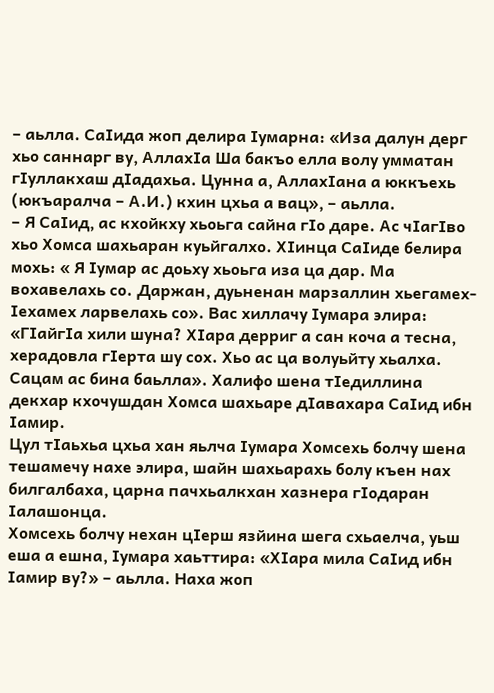– аьлла. СаIида жоп делира Iумарна: «Иза далун дерг хьо саннарг ву, АллахIа Ша бакъо елла волу умматан гIуллакхаш дIадахьа. Цунна а, АллахIана а юккъехь (юкъаралча – А.И.) кхин цхьа а вац», – аьлла.
– Я СаIид, ас кхойкху хьоьга сайна гIо даре. Ас чIагIво хьо Хомса шахьаран куьйгалхо. ХIинца СаIиде белира мохь: « Я Iумар ас доьху хьоьга иза ца дар. Ма вохавелахь со. Даржан, дуьненан марзаллин хьегамех-Iехамех ларвелахь со». Вас хиллачу Iумара элира: «ГIайгIа хили шуна? ХIара дерриг а сан коча а тесна, херадовла гIерта шу сох. Хьо ас ца волуьйту хьалха. Сацам ас бина баьлла». Халифо шена тIедиллина декхар кхочушдан Хомса шахьаре дIавахара СаIид ибн Iамир.
Цул тIаьхьа цхьа хан яьлча Iумара Хомсехь болчу шена тешамечу нахе элира, шайн шахьарахь болу къен нах билгалбаха, царна пачхьалкхан хазнера гIодаран Iалашонца.
Хомсехь болчу нехан цIерш язйина шега схьаелча, уьш еша а ешна, Iумара хаьттира: «ХIара мила СаIид ибн Iамир ву?» – аьлла. Наха жоп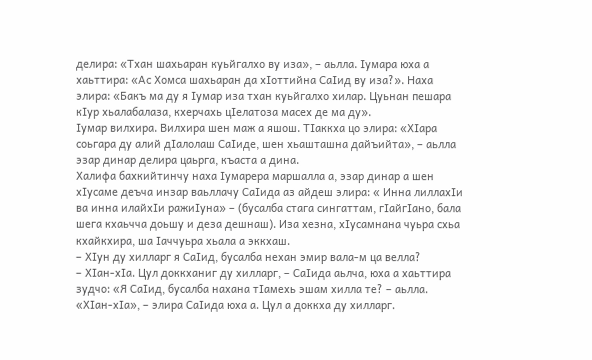делира: «Тхан шахьаран куьйгалхо ву иза», – аьлла. Iумара юха а хаьттира: «Ас Хомса шахьаран да хIоттийна СаIид ву иза?». Наха элира: «Бакъ ма ду я Iумар иза тхан куьйгалхо хилар. Цуьнан пешара кIур хьалабалаза, кхерчахь цIелатоза масех де ма ду».
Iумар вилхира. Вилхира шен маж а яшош. ТIаккха цо элира: «ХIара соьгара ду алий дIалолаш СаIиде, шен хьашташна дайъийта», – аьлла эзар динар делира цаьрга, къаста а дина.
Халифа бахкийтинчу наха Iумарера маршалла а, эзар динар а шен хIусаме деъча инзар ваьллачу СаIида аз айдеш элира: « Инна лиллахIи ва инна илайхIи ражиIуна» – (бусалба стага сингаттам, гIайгIано, бала шега кхаьчча доьшу и деза дешнаш). Иза хезна, хIусамнана чуьра схьа кхайкхира, ша Iаччуьра хьала а эккхаш.
– ХIун ду хилларг я СаIид, бусалба нехан эмир вала-м ца велла?
– ХIан-хIа. Цул доккханиг ду хилларг, – СаIида аьлча, юха а хаьттира зудчо: «Я СаIид, бусалба нахана тIамехь эшам хилла те? – аьлла. «ХIан-хIа», – элира СаIида юха а. Цул а доккха ду хилларг.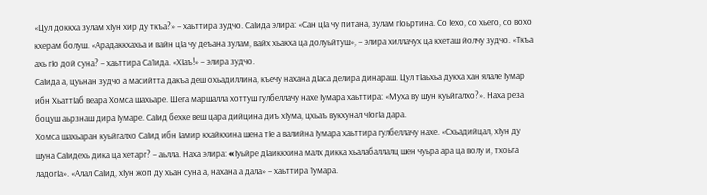«Цул доккха зулам хIун хир ду ткъа?» – хаьттира зудчо. СаIида элира: «Сан цIа чу питана, зулам гIоьртина. Со Iехо, со хьего, со вохо кхерам болуш. «Арадаккхахьа и вайн цIа чу деъана зулам, вайх хьакха ца долуьйтуш», – элира хиллачух ца кхеташ йолчу зудчо. «Ткъа ахь гIо дой суна? – хаьттира Са1ида. «ХIаъ!» – элира зудчо.
СаIида а, цуьнан зудчо а масийтта дакъа деш охьадиллина, къечу нахана дIаса делира динараш. Цул тIаьхьа дукха хан ялале Iумар ибн ХьаттIаб веара Хомса шахьаре. Шега маршалла хоттуш гулбеллачу нахе Iумара хаьттира: «Муха ву шун куьйгалхо?». Наха реза боцуш аьрзнаш дира Iумаре. СаIид бехке веш цара дийцина диъ хIума, цхьаъ вукхунал чIогIа дара.
Хомса шахьаран куьйгалхо СаIид ибн Iамир кхайкхина шена тIе а валийна Iумара хаьттира гулбеллачу нахе. «Схьадийцал, хIун ду шуна СаIидехь дика ца хетарг? – аьлла. Наха элира: «Iуьйре дIаиккхина малх дикка хьалабаллалц шен чуьра ара ца волу и, тхоьга ладогIа». «Алал СаIид, хIун жоп ду хьан суна а, нахана а дала» – хаьттира 1умара.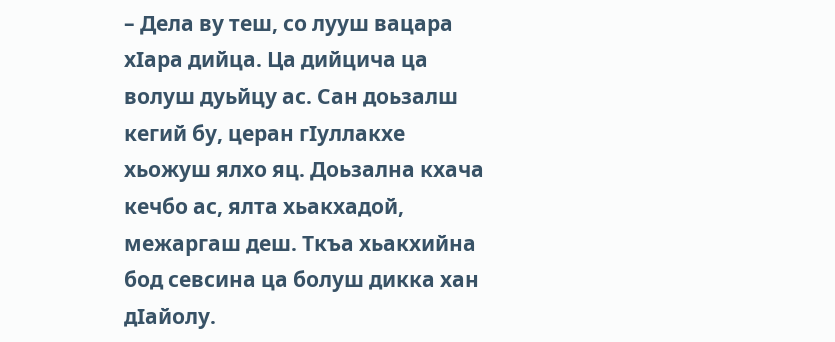– Дела ву теш, со лууш вацара хIара дийца. Ца дийцича ца волуш дуьйцу ас. Сан доьзалш кегий бу, церан гIуллакхе хьожуш ялхо яц. Доьзална кхача кечбо ас, ялта хьакхадой, межаргаш деш. Ткъа хьакхийна бод севсина ца болуш дикка хан дIайолу.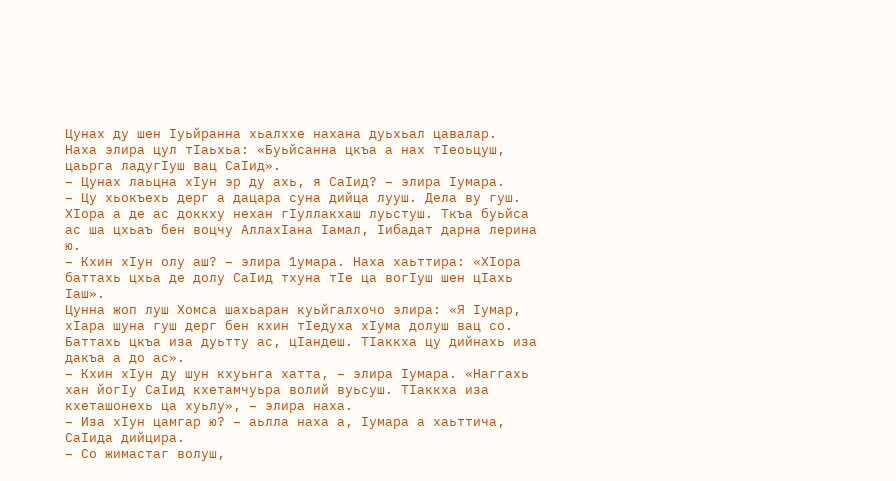Цунах ду шен Iуьйранна хьалххе нахана дуьхьал цавалар.
Наха элира цул тIаьхьа: «Буьйсанна цкъа а нах тIеоьцуш, цаьрга ладугIуш вац СаIид».
– Цунах лаьцна хIун эр ду ахь, я СаIид? – элира Iумара.
– Цу хьокъехь дерг а дацара суна дийца лууш. Дела ву гуш. ХIора а де ас доккху нехан гIуллакхаш луьстуш. Ткъа буьйса ас ша цхьаъ бен воцчу АллахIана Iамал, Iибадат дарна лерина ю.
– Кхин хIун олу аш? – элира 1умара. Наха хаьттира: «ХIора баттахь цхьа де долу СаIид тхуна тIе ца вогIуш шен цIахь Iаш».
Цунна жоп луш Хомса шахьаран куьйгалхочо элира: «Я Iумар, хIара шуна гуш дерг бен кхин тIедуха хIума долуш вац со. Баттахь цкъа иза дуьтту ас, цIандеш. ТIаккха цу дийнахь иза дакъа а до ас».
– Кхин хIун ду шун кхуьнга хатта, – элира Iумара. «Наггахь хан йогIу СаIид кхетамчуьра волий вуьсуш. ТIаккха иза кхеташонехь ца хуьлу», – элира наха.
– Иза хIун цамгар ю? – аьлла наха а, Iумара а хаьттича, СаIида дийцира.
– Со жимастаг волуш,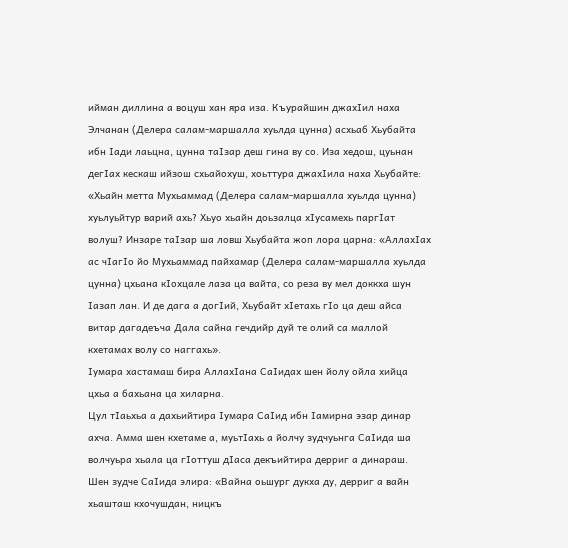ийман диллина а воцуш хан яра иза. Къурайшин джахIил наха Элчанан (Делера салам-маршалла хуьлда цунна) асхьаб Хьубайта ибн Iади лаьцна, цунна таIзар деш гина ву со. Иза хедош, цуьнан дегIах кескаш ийзош схьайохуш, хоьттура джахIила наха Хьубайте: «Хьайн метта Мухьаммад (Делера салам-маршалла хуьлда цунна) хуьлуьйтур варий ахь? Хьуо хьайн доьзалца хIусамехь паргIат волуш? Инзаре таIзар ша ловш Хьубайта жоп лора царна: «АллахIах ас чIагIо йо Мухьаммад пайхамар (Делера салам-маршалла хуьлда цунна) цхьана кIохцале лаза ца вайта, со реза ву мел доккха шун Iазап лан. И де дага а догIий, Хьубайт хIетахь гIо ца деш айса витар дагадеъча Дала сайна гечдийр дуй те олий са маллой кхетамах волу со наггахь».
Iумара хастамаш бира АллахIана СаIидах шен йолу ойла хийца цхьа а бахьана ца хиларна.
Цул тIаьхьа а дахьийтира Iумара СаIид ибн Iамирна эзар динар ахча. Амма шен кхетаме а, муьтIахь а йолчу зудчуьнга СаIида ша волчуьра хьала ца гIоттуш дIаса декъийтира дерриг а динараш. Шен зудче СаIида элира: «Вайна оьшург дукха ду, дерриг а вайн хьашташ кхочушдан, ницкъ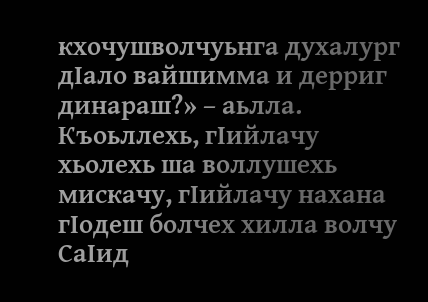кхочушволчуьнга духалург дIало вайшимма и дерриг динараш?» – аьлла.
Къоьллехь, гIийлачу хьолехь ша воллушехь мискачу, гIийлачу нахана гIодеш болчех хилла волчу СаIид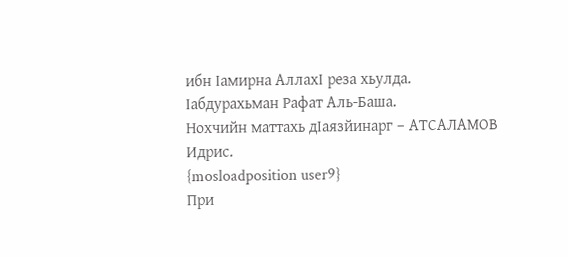ибн Iамирна АллахI реза хьулда.
Iабдурахьман Рафат Аль-Баша.
Нохчийн маттахь дIаязйинарг – АТСАЛАМОВ Идрис.
{mosloadposition user9}
При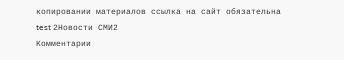копировании материалов ссылка на сайт обязательна
test 2Новости СМИ2
Комментарии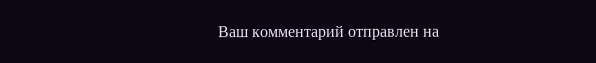Ваш комментарий отправлен на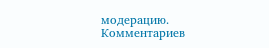модерацию.
Комментариев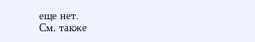еще нет.
См. также